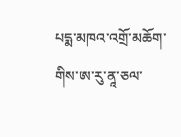པདྨ་མཁའ་འགྲོ་མཆོག་གིས་ཨ་རུ་ནཱ་ཅལ་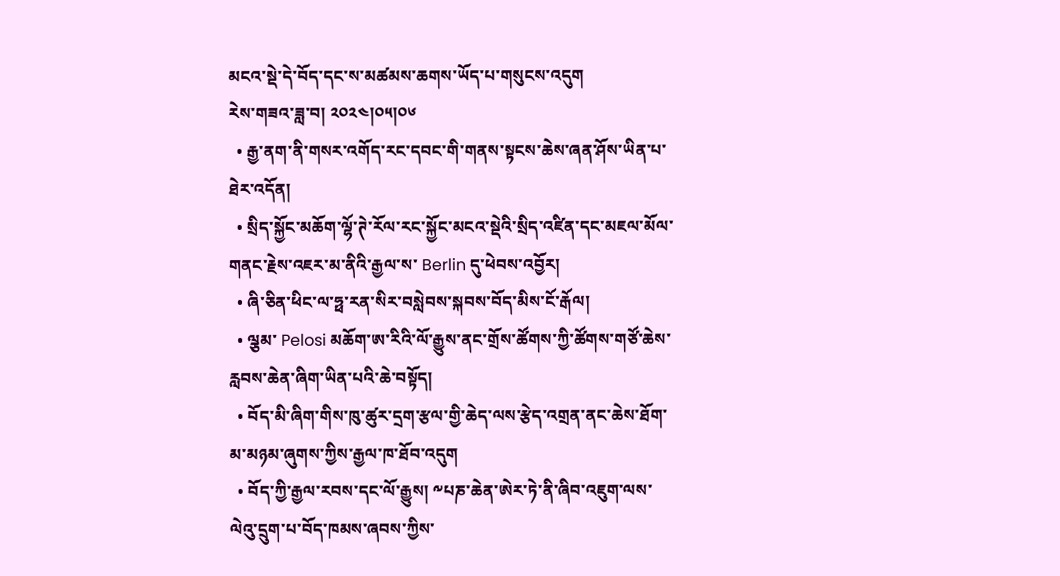མངའ་སྡེ་དེ་བོད་དང་ས་མཚམས་ཆགས་ཡོད་པ་གསུངས་འདུག
རེས་གཟའ་ཟླ་བ། ༢༠༢༤།༠༥།༠༦
  • རྒྱ་ནག་ནི་གསར་འགོད་རང་དབང་གི་གནས་སྟངས་ཆེས་ཞན་ཤོས་ཡིན་པ་ཐེར་འདོན།
  • སྲིད་སྐྱོང་མཆོག་ལྷོ་ཊེ་རོལ་རང་སྐྱོང་མངའ་སྡེའི་སྲིད་འཛིན་དང་མཇལ་མོལ་གནང་རྗེས་འཇར་མ་ནིའི་རྒྱལ་ས་ Berlin དུ་ཕེབས་འབྱོར།
  • ཞི་ཅིན་ཕིང་ལ་ཧྥ་རན་སིར་བསླེབས་སྐབས་བོད་མིས་ངོ་རྒོལ།
  • ལྕམ་ Pelosi མཆོག་ཨ་རིའི་ལོ་རྒྱུས་ནང་གྲོས་ཚོགས་ཀྱི་ཚོགས་གཙོ་ཆེས་རླབས་ཆེན་ཞིག་ཡིན་པའི་ཆེ་བསྟོད།
  • བོད་མི་ཞིག་གིས་ཁུ་ཚུར་དྲག་རྩལ་གྱི་ཆེད་ལས་རྩེད་འགྲན་ནང་ཆེས་ཐོག་མ་མཉམ་ཞུགས་ཀྱིས་རྒྱལ་ཁ་ཐོབ་འདུག
  • བོད་ཀྱི་རྒྱལ་རབས་དང་ལོ་རྒྱུས། ༸པཎ་ཆེན་ཨེར་ཏེ་ནི་ཞིབ་འཇུག་ལས་ལེའུ་དྲུག་པ་བོད་ཁམས་ཞབས་ཀྱིས་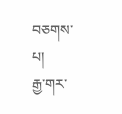བཅགས་པ།
རྒྱ་གར་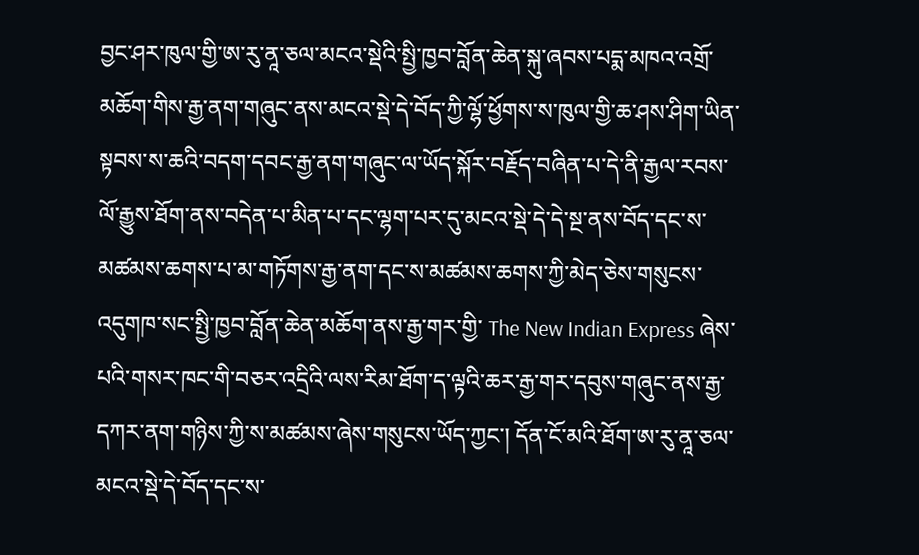བྱང་ཤར་ཁུལ་གྱི་ཨ་རུ་ནཱ་ཅལ་མངའ་སྡེའི་སྤྱི་ཁྱབ་བློན་ཆེན་སྐུ་ཞབས་པདྨ་མཁའ་འགྲོ་མཆོག་གིས་རྒྱ་ནག་གཞུང་ནས་མངའ་སྡེ་དེ་བོད་ཀྱི་ལྷོ་ཕྱོགས་ས་ཁུལ་གྱི་ཆ་ཤས་ཤིག་ཡིན་སྟབས་ས་ཆའི་བདག་དབང་རྒྱ་ནག་གཞུང་ལ་ཡོད་སྐོར་བརྗོད་བཞིན་པ་དེ་ནི་རྒྱལ་རབས་ལོ་རྒྱུས་ཐོག་ནས་བདེན་པ་མིན་པ་དང་ལྷག་པར་དུ་མངའ་སྡེ་དེ་དེ་སྔ་ནས་བོད་དང་ས་མཚམས་ཆགས་པ་མ་གཏོགས་རྒྱ་ནག་དང་ས་མཚམས་ཆགས་ཀྱི་མེད་ཅེས་གསུངས་འདུགཁ་སང་སྤྱི་ཁྱབ་བློན་ཆེན་མཆོག་ནས་རྒྱ་གར་གྱི་ The New Indian Express ཞེས་པའི་གསར་ཁང་གི་བཅར་འདྲིའི་ལས་རིམ་ཐོག་ད་ལྟའི་ཆར་རྒྱ་གར་དབུས་གཞུང་ནས་རྒྱ་དཀར་ནག་གཉིས་ཀྱི་ས་མཚམས་ཞེས་གསུངས་ཡོད་ཀྱང་། དོན་ངོ་མའི་ཐོག་ཨ་རུ་ནཱ་ཅལ་མངའ་སྡེ་དེ་བོད་དང་ས་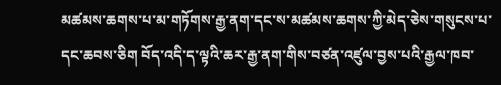མཚམས་ཆགས་པ་མ་གཏོགས་རྒྱ་ནག་དང་ས་མཚམས་ཆགས་ཀྱི་མེད་ཅེས་གསུངས་པ་དང་ཆབས་ཅིག བོད་འདི་ད་ལྟའི་ཆར་རྒྱ་ནག་གིས་བཙན་འཛུལ་བྱས་པའི་རྒྱལ་ཁབ་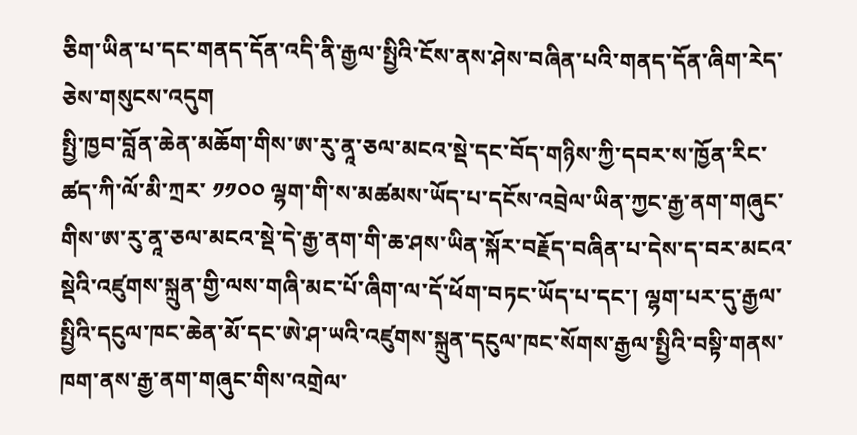ཅིག་ཡིན་པ་དང་གནད་དོན་འདི་ནི་རྒྱལ་སྤྱིའི་ངོས་ནས་ཤེས་བཞིན་པའི་གནད་དོན་ཞིག་རེད་ཅེས་གསུངས་འདུག
སྤྱི་ཁྱབ་བློན་ཆེན་མཆོག་གིས་ཨ་རུ་ནཱ་ཅལ་མངའ་སྡེ་དང་བོད་གཉིས་ཀྱི་དབར་ས་ཁྱོན་རིང་ཚད་ཀི་ལོ་མི་ཀྲར་ ༡༡༠༠ ལྷག་གི་ས་མཚམས་ཡོད་པ་དངོས་འབྲེལ་ཡིན་ཀྱང་རྒྱ་ནག་གཞུང་གིས་ཨ་རུ་ནཱ་ཅལ་མངའ་སྡེ་དེ་རྒྱ་ནག་གི་ཆ་ཤས་ཡིན་སྐོར་བརྗོད་བཞིན་པ་དེས་ད་བར་མངའ་སྡེའི་འཛུགས་སྐྲུན་གྱི་ལས་གཞི་མང་པོ་ཞིག་ལ་དོ་ཕོག་བཏང་ཡོད་པ་དང་། ལྷག་པར་དུ་རྒྱལ་སྤྱིའི་དངུལ་ཁང་ཆེན་མོ་དང་ཨེ་ཤ་ཡའི་འཛུགས་སྐྲུན་དངུལ་ཁང་སོགས་རྒྱལ་སྤྱིའི་བསྟི་གནས་ཁག་ནས་རྒྱ་ནག་གཞུང་གིས་འགྲེལ་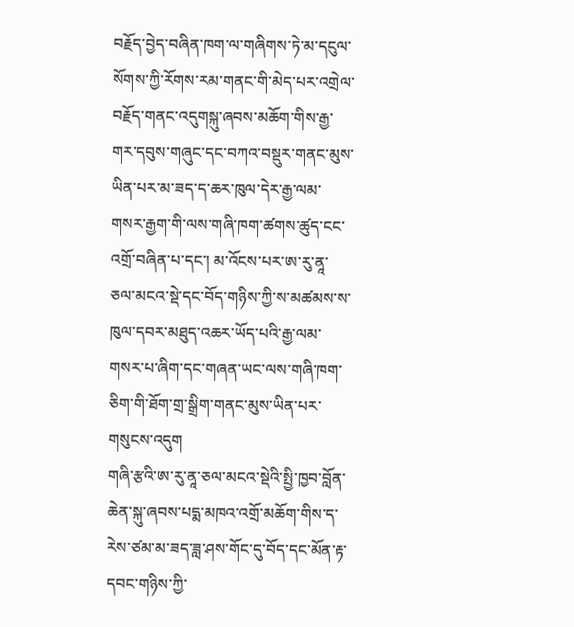བརྗོད་བྱེད་བཞིན་ཁག་ལ་གཞིགས་ཏེ་མ་དངུལ་སོགས་ཀྱི་རོགས་རམ་གནང་གི་མེད་པར་འགྲེལ་བརྗོད་གནང་འདུགསྐུ་ཞབས་མཆོག་གིས་རྒྱ་གར་དབུས་གཞུང་དང་བཀའ་བསྡུར་གནང་མུས་ཡིན་པར་མ་ཟད་ད་ཆར་ཁུལ་དེར་རྒྱ་ལམ་གསར་རྒྱག་གི་ལས་གཞི་ཁག་ཚགས་ཚུད་ངང་འགྲོ་བཞིན་པ་དང་། མ་འོངས་པར་ཨ་རུ་ནཱ་ཅལ་མངའ་སྡེ་དང་བོད་གཉིས་ཀྱི་ས་མཚམས་ས་ཁུལ་དབར་མཐུད་འཆར་ཡོད་པའི་རྒྱ་ལམ་གསར་པ་ཞིག་དང་གཞན་ཡང་ལས་གཞི་ཁག་ཅིག་གི་ཐོག་གྲ་སྒྲིག་གནང་མུས་ཡིན་པར་གསུངས་འདུག
གཞི་རྩའི་ཨ་རུ་ནཱ་ཅལ་མངའ་སྡེའི་སྤྱི་ཁྱབ་བློན་ཆེན་སྐུ་ཞབས་པདྨ་མཁའ་འགྲོ་མཆོག་གིས་ད་རེས་ཙམ་མ་ཟད་ཟླ་ཤས་གོང་དུ་བོད་དང་མོན་རྟ་དབང་གཉིས་ཀྱི་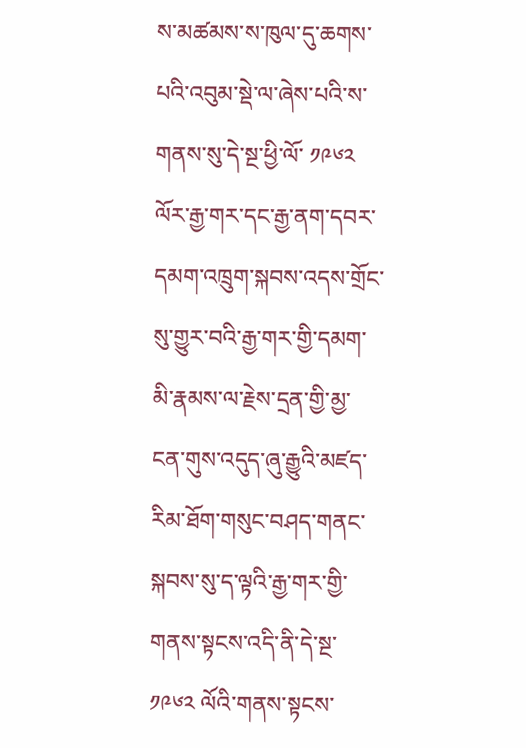ས་མཚམས་ས་ཁུལ་དུ་ཆགས་པའི་འབུམ་སྡེ་ལ་ཞེས་པའི་ས་གནས་སུ་དེ་སྔ་ཕྱི་ལོ་ ༡༩༦༢ ལོར་རྒྱ་གར་དང་རྒྱ་ནག་དབར་དམག་འཁྲུག་སྐབས་འདས་གྲོང་སུ་གྱུར་བའི་རྒྱ་གར་གྱི་དམག་མི་རྣམས་ལ་རྗེས་དྲན་གྱི་མྱ་ངན་གུས་འདུད་ཞུ་རྒྱུའི་མཛད་རིམ་ཐོག་གསུང་བཤད་གནང་སྐབས་སུ་ད་ལྟའི་རྒྱ་གར་གྱི་གནས་སྟངས་འདི་ནི་དེ་སྔ་ ༡༩༦༢ ལོའི་གནས་སྟངས་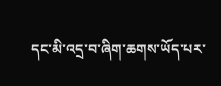དང་མི་འདྲ་བ་ཞིག་ཆགས་ཡོད་པར་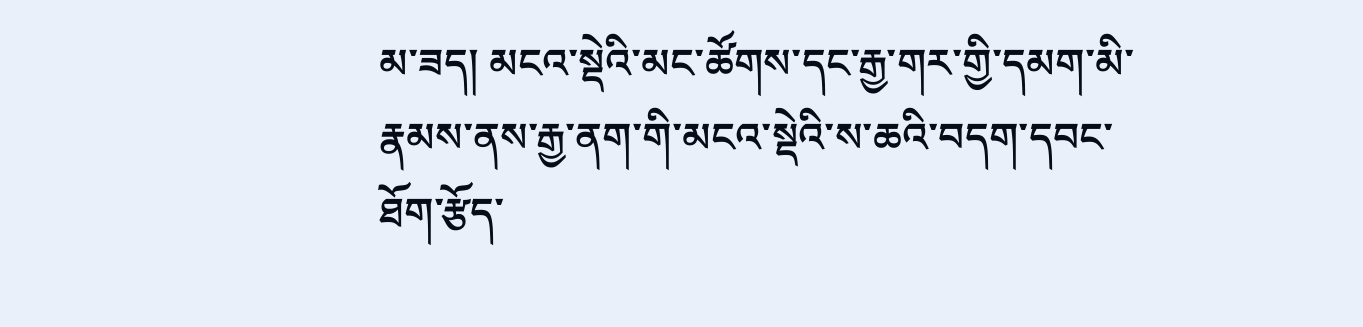མ་ཟད། མངའ་སྡེའི་མང་ཚོགས་དང་རྒྱ་གར་གྱི་དམག་མི་རྣམས་ནས་རྒྱ་ནག་གི་མངའ་སྡེའི་ས་ཆའི་བདག་དབང་ཐོག་རྩོད་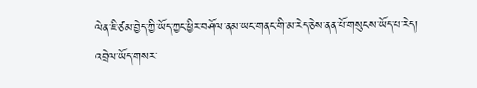ལེན་ཇི་ཙམ་བྱེད་ཀྱི་ཡོད་ཀྱང་ཕྱིར་བཤོལ་ནམ་ཡང་གནང་གི་མ་རེད་ཅེས་ནན་པོ་གསུངས་ཡོད་པ་རེད།
འབྲེལ་ཡོད་གསར་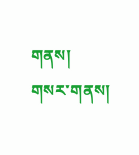གནས།
གསར་གནས།